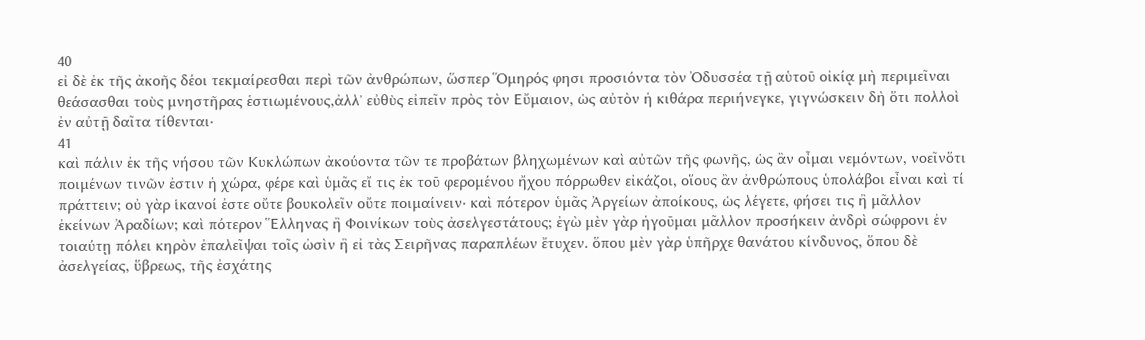40
εἰ δὲ ἐκ τῆς ἀκοῆς δέοι τεκμαίρεσθαι περὶ τῶν ἀνθρώπων, ὥσπερ Ὅμηρός φησι προσιόντα τὸν Ὀδυσσέα τῇ αὑτοῦ οἰκίᾳ μὴ περιμεῖναι θεάσασθαι τοὺς μνηστῆρας ἑστιωμένους,ἀλλʼ εὐθὺς εἰπεῖν πρὸς τὸν Εὔμαιον, ὡς αὐτὸν ἡ κιθάρα περιήνεγκε, γιγνώσκειν δὴ ὅτι πολλοὶ ἐν αὐτῇ δαῖτα τίθενται·
41
καὶ πάλιν ἐκ τῆς νήσου τῶν Κυκλώπων ἀκούοντα τῶν τε προβάτων βληχωμένων καὶ αὐτῶν τῆς φωνῆς, ὡς ἂν οἶμαι νεμόντων, νοεῖνὅτι ποιμένων τινῶν ἐστιν ἡ χώρα, φέρε καὶ ὑμᾶς εἴ τις ἐκ τοῦ φερομένου ἤχου πόρρωθεν εἰκάζοι, οἵους ἂν ἀνθρώπους ὑπολάβοι εἶναι καὶ τί πράττειν; οὐ γὰρ ἱκανοί ἐστε οὔτε βουκολεῖν οὔτε ποιμαίνειν· καὶ πότερον ὑμᾶς Ἀργείων ἀποίκους, ὡς λέγετε, φήσει τις ἢ μᾶλλον ἐκείνων Ἀραδίων; καὶ πότερον Ἕλληνας ἢ Φοινίκων τοὺς ἀσελγεστάτους; ἐγὼ μὲν γὰρ ἡγοῦμαι μᾶλλον προσήκειν ἀνδρὶ σώφρονι ἐν τοιαύτῃ πόλει κηρὸν ἐπαλεῖψαι τοῖς ὠσὶν ἢ εἰ τὰς Σειρῆνας παραπλέων ἔτυχεν. ὅπου μὲν γὰρ ὑπῆρχε θανάτου κίνδυνος, ὅπου δὲ ἀσελγείας, ὕβρεως, τῆς ἐσχάτης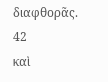διαφθορᾶς.
42
καὶ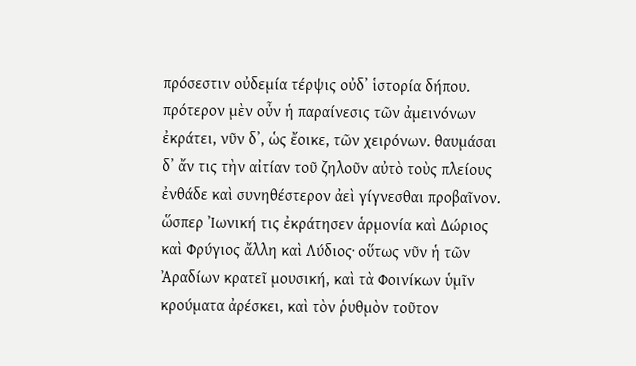πρόσεστιν οὐδεμία τέρψις οὐδʼ ἱστορία δήπου. πρότερον μὲν οὖν ἡ παραίνεσις τῶν ἀμεινόνων ἐκράτει, νῦν δʼ, ὡς ἔοικε, τῶν χειρόνων. θαυμάσαι δʼ ἄν τις τὴν αἰτίαν τοῦ ζηλοῦν αὐτὸ τοὺς πλείους ἐνθάδε καὶ συνηθέστερον ἀεὶ γίγνεσθαι προβαῖνον. ὥσπερ Ἰωνική τις ἐκράτησεν ἁρμονία καὶ Δώριος καὶ Φρύγιος ἄλλη καὶ Λύδιος· οὕτως νῦν ἡ τῶν Ἀραδίων κρατεῖ μουσική, καὶ τὰ Φοινίκων ὑμῖν κρούματα ἀρέσκει, καὶ τὸν ῥυθμὸν τοῦτον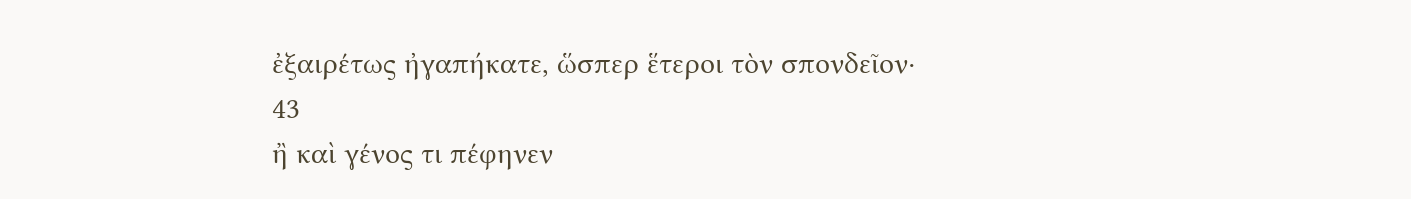ἐξαιρέτως ἠγαπήκατε, ὥσπερ ἕτεροι τὸν σπονδεῖον·
43
ἢ καὶ γένος τι πέφηνεν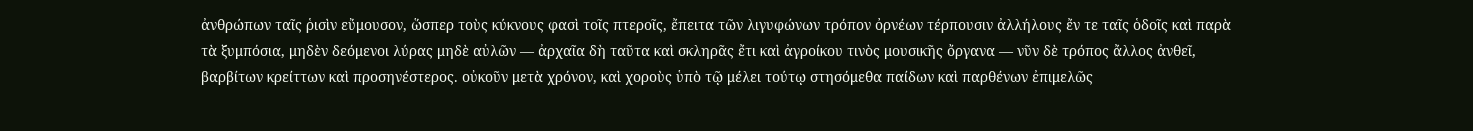ἀνθρώπων ταῖς ῥισὶν εὔμουσον, ὥσπερ τοὺς κύκνους φασὶ τοῖς πτεροῖς, ἔπειτα τῶν λιγυφώνων τρόπον ὀρνέων τέρπουσιν ἀλλήλους ἔν τε ταῖς ὁδοῖς καὶ παρὰ τὰ ξυμπόσια, μηδὲν δεόμενοι λύρας μηδὲ αὐλῶν — ἀρχαῖα δὴ ταῦτα καὶ σκληρᾶς ἔτι καὶ ἀγροίκου τινὸς μουσικῆς ὄργανα — νῦν δὲ τρόπος ἄλλος ἀνθεῖ, βαρβίτων κρείττων καὶ προσηνέστερος. οὐκοῦν μετὰ χρόνον, καὶ χοροὺς ὑπὸ τῷ μέλει τούτῳ στησόμεθα παίδων καὶ παρθένων ἐπιμελῶς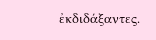ἐκδιδάξαντες.